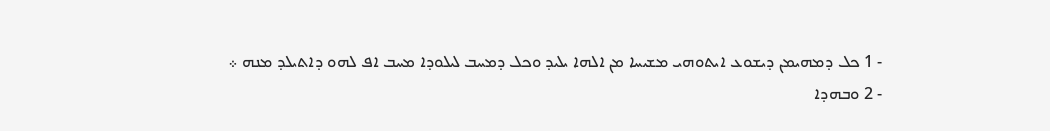- 1 ܟܠ ܕܡܗܝܡܢ ܕܝܫܘܥ ܐܝܬܘܗܝ ܡܫܝܚܐ ܡܢ ܐܠܗܐ ܝܠܝܕ ܘܟܠ ܕܡܚܒ ܠܝܠܘܕܐ ܡܚܒ ܐܦ ܠܗܘ ܕܐܬܝܠܕ ܡܢܗ ܀
- 2 ܘܒܗܕܐ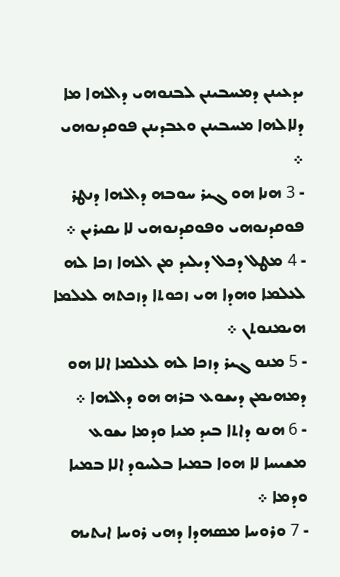ܝܕܥܝܢܢ ܕܡܚܒܝܢܢ ܠܒܢܘܗܝ ܕܐܠܗܐ ܡܐ ܕܠܐܠܗܐ ܡܚܒܝܢܢ ܘܥܒܕܝܢܢ ܦܘܩܕܢܘܗܝ ܀
- 3 ܗܢܐ ܗܘ ܓܝܪ ܚܘܒܗ ܕܐܠܗܐ ܕܢܛܪ ܦܘܩܕܢܘܗܝ ܘܦܘܩܕܢܘܗܝ ܠܐ ܝܩܝܪܝܢ ܀
- 4 ܡܛܠ ܕܟܠ ܕܝܠܝܕ ܡܢ ܐܠܗܐ ܙܟܐ ܠܗ ܠܥܠܡܐ ܘܗܕܐ ܗܝ ܙܟܘܬܐ ܕܙܟܬܗ ܠܥܠܡܐ ܗܝܡܢܘܬܢ ܀
- 5 ܡܢܘ ܓܝܪ ܕܙܟܐ ܠܗ ܠܥܠܡܐ ܐܠܐ ܗܘ ܕܡܗܝܡܢ ܕܝܫܘܥ ܒܪܗ ܗܘ ܕܐܠܗܐ ܀
- 6 ܗܢܘ ܕܐܬܐ ܒܝܕ ܡܝܐ ܘܕܡܐ ܝܫܘܥ ܡܫܝܚܐ ܠܐ ܗܘܐ ܒܡܝܐ ܒܠܚܘܕ ܐܠܐ ܒܡܝܐ ܘܕܡܐ ܀
- 7 ܘܪܘܚܐ ܡܤܗܕܐ ܕܗܝ ܪܘܚܐ ܐܝܬܝܗ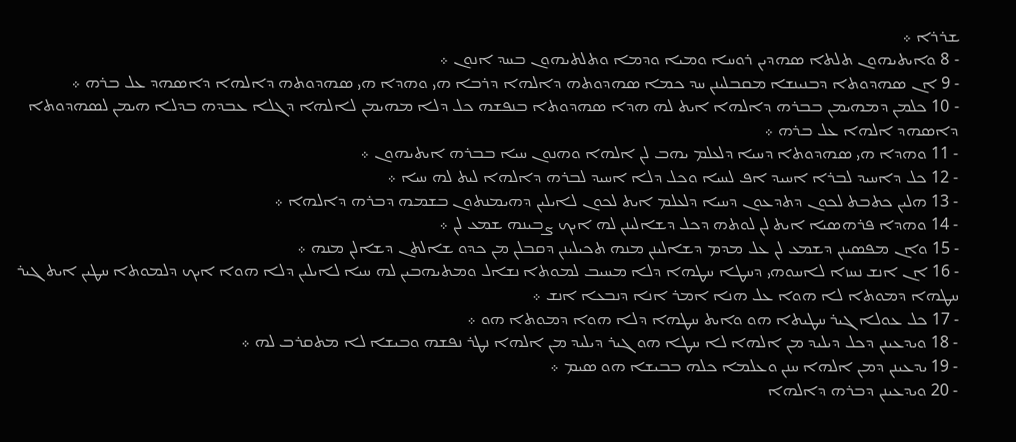ܫܪܪܐ ܀
- 8 ܘܐܝܬܝܗܘܢ ܬܠܬܐ ܤܗܕܝܢ ܪܘܚܐ ܘܡܝܐ ܘܕܡܐ ܘܬܠܬܝܗܘܢ ܒܚܕ ܐܢܘܢ ܀
- 9 ܐܢ ܤܗܕܘܬܐ ܕܒܢܝܢܫܐ ܡܩܒܠܝܢܢ ܚܕ ܟܡܐ ܤܗܕܘܬܗ ܕܐܠܗܐ ܕܪܒܐ ܗܝ ܘܗܕܐ ܗܝ ܤܗܕܘܬܗ ܕܐܠܗܐ ܕܐܤܗܕ ܥܠ ܒܪܗ ܀
- 10 ܟܠܡܢ ܕܡܗܝܡܢ ܒܒܪܗ ܕܐܠܗܐ ܐܝܬ ܠܗ ܗܕܐ ܤܗܕܘܬܐ ܒܢܦܫܗ ܟܠ ܕܠܐ ܡܗܝܡܢ ܠܐܠܗܐ ܕܓܠܐ ܥܒܕܗ ܒܕܠܐ ܗܝܡܢ ܠܤܗܕܘܬܐ ܕܐܤܗܕ ܐܠܗܐ ܥܠ ܒܪܗ ܀
- 11 ܘܗܕܐ ܗܝ ܤܗܕܘܬܐ ܕܚܝܐ ܕܠܥܠܡ ܝܗܒ ܠܢ ܐܠܗܐ ܘܗܢܘܢ ܚܝܐ ܒܒܪܗ ܐܝܬܝܗܘܢ ܀
- 12 ܟܠ ܕܐܚܝܕ ܠܒܪܐ ܐܚܝܕ ܐܦ ܠܚܝܐ ܘܟܠ ܕܠܐ ܐܚܝܕ ܠܒܪܗ ܕܐܠܗܐ ܠܝܬ ܠܗ ܚܝܐ ܀
- 13 ܗܠܝܢ ܟܬܒܬ ܠܟܘܢ ܕܬܕܥܘܢ ܕܚܝܐ ܕܠܥܠܡ ܐܝܬ ܠܟܘܢ ܠܐܝܠܝܢ ܕܗܝܡܢܬܘܢ ܒܫܡܗ ܕܒܪܗ ܕܐܠܗܐ ܀
- 14 ܘܗܕܐ ܦܪܗܤܝܐ ܐܝܬ ܠܢ ܠܘܬܗ ܕܟܠ ܕܫܐܠܝܢܢ ܠܗ ܐܝܟ ܨܒܝܢܗ ܫܡܥ ܠܢ ܀
- 15 ܘܐܢ ܡܦܤܝܢܢ ܕܫܡܥ ܠܢ ܥܠ ܡܕܡ ܕܫܐܠܝܢܢ ܡܢܗ ܬܟܝܠܝܢܢ ܕܩܒܠܢ ܡܢ ܟܕܘ ܫܐܠܬܢ ܕܫܐܠܢ ܡܢܗ ܀
- 16 ܐܢ ܐܢܫ ܢܚܙܐ ܠܐܚܘܗܝ ܕܚܛܐ ܚܛܗܐ ܕܠܐ ܡܚܝܒ ܠܡܘܬܐ ܢܫܐܠ ܘܡܬܝܗܒܝܢ ܠܗ ܚܝܐ ܠܐܝܠܝܢ ܕܠܐ ܗܘܐ ܐܝܟ ܕܠܡܘܬܐ ܚܛܝܢ ܐܝܬ ܓܝܪ ܚܛܗܐ ܕܡܘܬܐ ܠܐ ܗܘܐ ܥܠ ܗܢܐ ܐܡܪ ܐܢܐ ܕܢܒܥܐ ܐܢܫ ܀
- 17 ܟܠ ܥܘܠܐ ܓܝܪ ܚܛܝܬܐ ܗܘ ܘܐܝܬ ܚܛܗܐ ܕܠܐ ܗܘܐ ܕܡܘܬܐ ܗܘ ܀
- 18 ܘܝܕܥܝܢܢ ܕܟܠ ܕܝܠܝܕ ܡܢ ܐܠܗܐ ܠܐ ܚܛܐ ܗܘ ܓܝܪ ܕܝܠܝܕ ܡܢ ܐܠܗܐ ܢܛܪ ܢܦܫܗ ܘܒܝܫܐ ܠܐ ܡܬܩܪܒ ܠܗ ܀
- 19 ܝܕܥܝܢܢ ܕܡܢ ܐܠܗܐ ܚܢܢ ܘܥܠܡܐ ܟܠܗ ܒܒܝܫܐ ܗܘ ܤܝܡ ܀
- 20 ܘܝܕܥܝܢܢ ܕܒܪܗ ܕܐܠܗܐ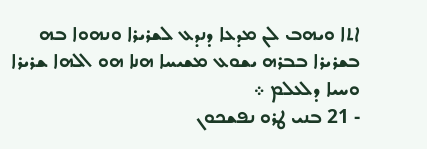ܐܬܐ ܘܝܗܒ ܠܢ ܡܕܥܐ ܕܢܕܥ ܠܫܪܝܪܐ ܘܢܗܘܐ ܒܗ ܒܫܪܝܪܐ ܒܒܪܗ ܝܫܘܥ ܡܫܝܚܐ ܗܢܐ ܗܘ ܐܠܗܐ ܫܪܝܪܐ ܘܚܝܐ ܕܠܥܠܡ ܀
- 21 ܒܢܝ ܛܪܘ ܢܦܫܟܘܢ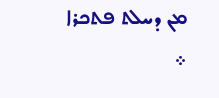ܡܢ ܕܚܠܬ ܦܬܟܪܐ ܀